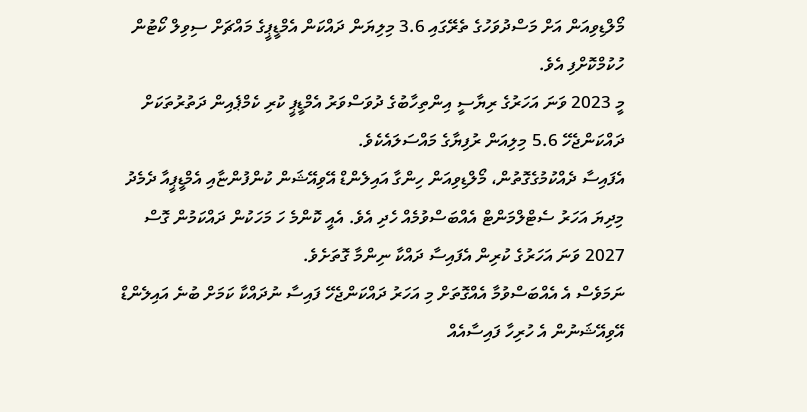މޯލްޑިވިއަން އަށް މަސްދުވަހުގެ ތެރޭގައި 3.6 މިލިޔަން ދައްކަން އެމްޑީޕީގެ މައްޗަށް ސިވިލް ކޯޓުން ހުކުމްކޮށްފި އެވެ.
މީ 2023 ވަނަ އަހަރުގެ ރިޔާސީ އިންތިހާބުގެ ދުވަސްވަރު އެމްޑީޕީ ކުރި ކެމްޕެއިން ދަތުރުތަކަށް ދައްކަންޖެހޭ 5.6 މިލިއަން ރުފިޔާގެ މައްސަލައެކެވެ.
އެފައިސާ ދެއްކުމުގެގޮތުން، މޯލްޑިވިއަން ހިންގާ އައިލެންޑް އޭވިއޭޝަން ކުންފުންޏާއި އެމްޑީޕީއާ ދެމެދު މިދިޔަ އަހަރު ސެޓްލްމަންޓް އެއްބަސްވުމެއް ހެދި އެވެ. އެއީ ކޮންމެ ހަ މަހަކުން ދައްކަމުން ގޮސް 2027 ވަނަ އަހަރުގެ ކުރިން އެފައިސާ ދައްކާ ނިންމާ ގޮތަށެވެ.
ނަމަވެސް އެ އެއްބަސްވުމާ އެއްގޮތަށް މި އަހަރު ދައްކަންޖެހޭ ފައިސާ ނުދައްކާ ކަމަށް ބުނެ އައިލެންޑް އޭވިއޭޝަނުން އެ ހުރިހާ ފައިސާއެއް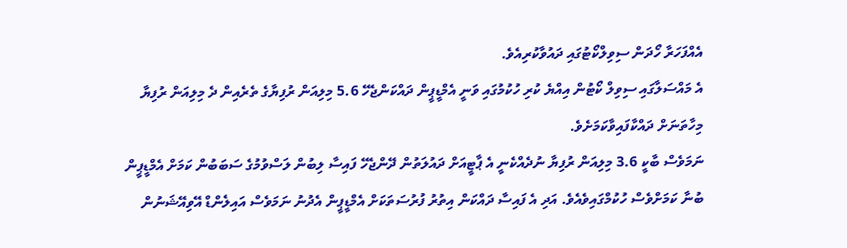އެއްފަހަރާ ހޯދަން ސިވިލްކޯޓުގައި ދައުވާކުރިއެވެ.
އެ މައްސަލާގައި ސިވިލް ކޯޓުން އިއްޔެ ކުރި ހުކުމުގައި ވަނީ އެމްޑީޕީން ދައްކަންޖެހޭ 5.6 މިލިއަން ރުފިޔާގެ ތެރެއިން ދެ މިލިއަން ރުފިޔާ މިހާތަނަށް ދައްކާފައިވާކަމަށެވެ.
ނަމަވެސް ބާކީ 3.6 މިލިއަން ރުފިޔާ ނުދެއްކެނީ އެ ޕާޓީއަށް ދައުލަތުން ދޭންޖެހޭ ފައިސާ ލިބުން ލަސްވުމުގެ ސަބަބުން ކަމަށް އެމްޑީޕީން ބުނާ ކަމަށްވެސް ހުކުމްގައިވެއެވެ. އަދި އެ ފައިސާ ދައްކަން އިތުރު ފުރުސަތަކަށް އެމްޑީޕީން އެދުނު ނަމަވެސް އައިލެންޑް އޭވިއޭޝަނުން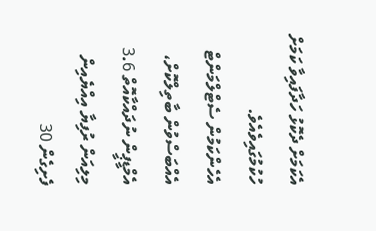އެކަމަށް ދެކޮޅު ހަދާފައިވާ ކަމަށް ހުކުމުގައިވެއެވެ.
އެހެންކަމުން ސެޓްލްމަންޓް އެއްބަސްވުން ބާތިލްކޮށް، އެމްޑީޕީން ނުދައްކާއޮތް 3.6 މިލިއަން ރުފިޔާ އިއްޔެއިން ފެށިގެން 30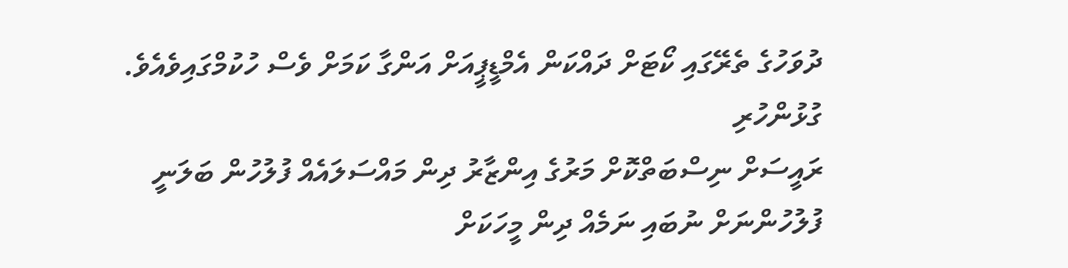ދުވަހުގެ ތެރޭގައި ކޯޓަށް ދައްކަން އެމްޑީޕީއަށް އަންގާ ކަމަށް ވެސް ހުކުމްގައިވެއެވެ.
ގުޅުންހުރި
ރައީސަށް ނިސްބަތްކޮށް މަރުގެ އިންޒާރު ދިން މައްސަލައެއް ފުލުހުން ބަލަނީ
ފުލުހުންނަށް ނުބައި ނަމެއް ދިން މީހަކަށް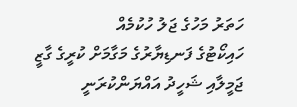ހަތަރު މަހުގެ ޖަލު ހުކުމެއް
ހައިކޯޓުގެ ފަނޑިޔާރުގެ މަގާމަށް ކުރީގެ ގާޒީ ޖަމީލާއި ޝަހީދު އައްޔަންކުރަނީ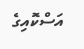އަސްކޮއިގެ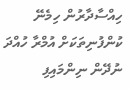ހިއްސާދާރުން ހިމެނޭ ކުންފުނިތަކަށް އުމްރާ ހުއްދަ ނުދޭން ނިންމައިފި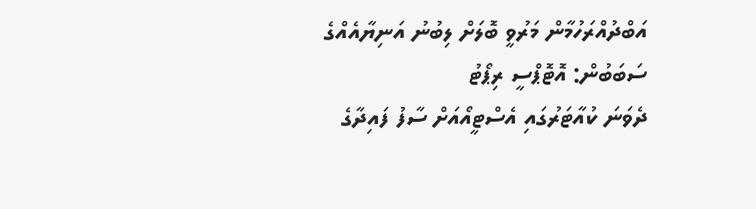އަބްދުއްރަހުމާން މަރުވީ ބޮލަށް ލިބުނު އަނިޔާއެއްގެ ސަބަބުން: އޮޓޮޕްސީ ރިޕޯޓު
ދެވަނަ ކުއާޓަރުގައި އެސްޓީއޯއަށް ސާފު ފައިދާގެ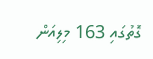ގޮތުގައި 163 މިލިއަން